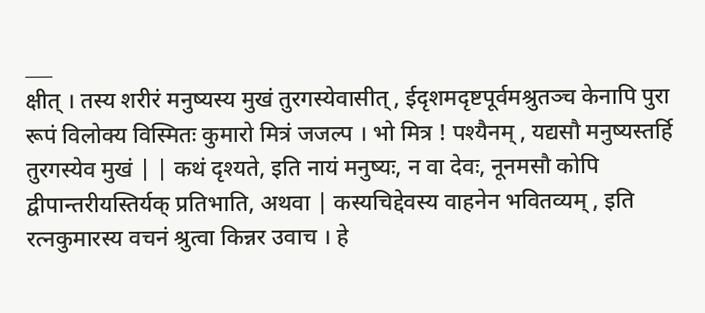___
क्षीत् । तस्य शरीरं मनुष्यस्य मुखं तुरगस्येवासीत् , ईदृशमदृष्टपूर्वमश्रुतञ्च केनापि पुरा रूपं विलोक्य विस्मितः कुमारो मित्रं जजल्प । भो मित्र ! पश्यैनम् , यद्यसौ मनुष्यस्तर्हि तुरगस्येव मुखं | | कथं दृश्यते, इति नायं मनुष्यः, न वा देवः, नूनमसौ कोपि द्वीपान्तरीयस्तिर्यक् प्रतिभाति, अथवा | कस्यचिद्देवस्य वाहनेन भवितव्यम् , इति रत्नकुमारस्य वचनं श्रुत्वा किन्नर उवाच । हे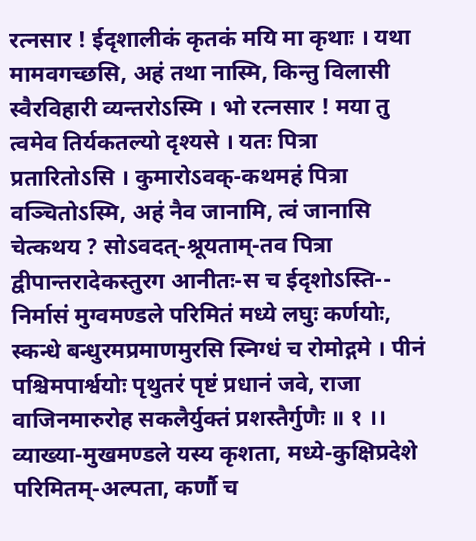रत्नसार ! ईदृशालीकं कृतकं मयि मा कृथाः । यथा मामवगच्छसि, अहं तथा नास्मि, किन्तु विलासी स्वैरविहारी व्यन्तरोऽस्मि । भो रत्नसार ! मया तु त्वमेव तिर्यकतल्यो दृश्यसे । यतः पित्रा प्रतारितोऽसि । कुमारोऽवक्-कथमहं पित्रा वञ्चितोऽस्मि, अहं नैव जानामि, त्वं जानासि चेत्कथय ? सोऽवदत्-श्रूयताम्-तव पित्रा द्वीपान्तरादेकस्तुरग आनीतः-स च ईदृशोऽस्ति-- निर्मासं मुग्वमण्डले परिमितं मध्ये लघुः कर्णयोः, स्कन्धे बन्धुरमप्रमाणमुरसि स्निग्धं च रोमोद्गमे । पीनं पश्चिमपार्श्वयोः पृथुतरं पृष्टं प्रधानं जवे, राजा वाजिनमारुरोह सकलैर्युक्तं प्रशस्तैर्गुणैः ॥ १ ।।
व्याख्या-मुखमण्डले यस्य कृशता, मध्ये-कुक्षिप्रदेशे परिमितम्-अल्पता, कर्णौ च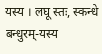यस्य । लघू स्तः, स्कन्धे बन्धुरम्-यस्य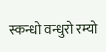स्कन्धो वन्धुरो रम्यो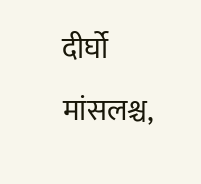दीर्घो मांसलश्च,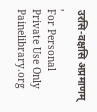उरसि-वक्षसि अप्रमाणम् ,
For Personal Private Use Only
Painelibrary.org